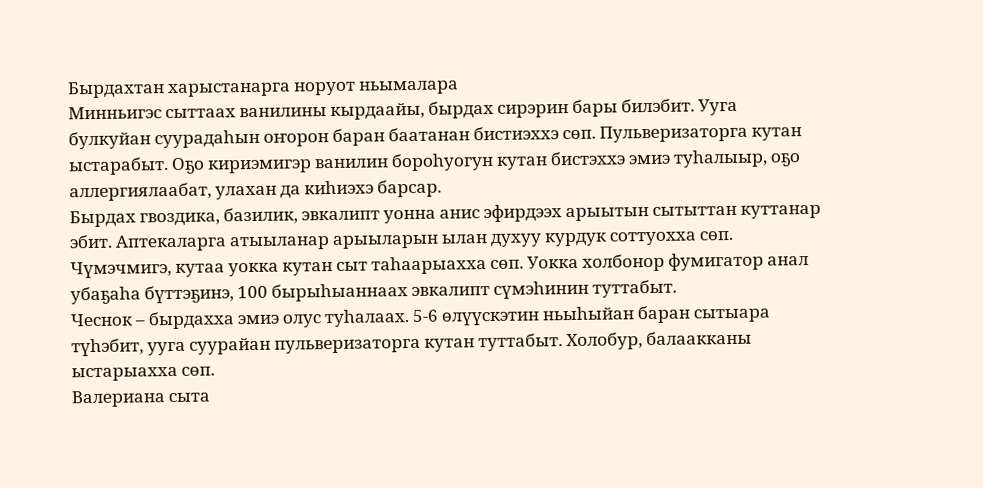Бырдахтан харыстанарга норуот ньымалара
Минньигэс сыттаах ванилины кырдаайы, бырдах сирэрин бары билэбит. Ууга булкуйан суурадаһын оҥорон баран баатанан бистиэххэ сөп. Пульверизаторга кутан ыстарабыт. Оҕо кириэмигэр ванилин бороһуогун кутан бистэххэ эмиэ туһалыыр, оҕо аллергиялаабат, улахан да киһиэхэ барсар.
Бырдах гвоздика, базилик, эвкалипт уонна анис эфирдээх арыытын сытыттан куттанар эбит. Аптекаларга атыыланар арыыларын ылан духуу курдук соттуохха сөп. Чүмэчмигэ, кутаа уокка кутан сыт таһаарыахха сөп. Уокка холбонор фумигатор анал убаҕаһа бүттэҕинэ, 100 бырыһыаннаах эвкалипт сүмэһинин туттабыт.
Чеснок – бырдахха эмиэ олус туһалаах. 5-6 өлүүскэтин ньыһыйан баран сытыара түһэбит, ууга суурайан пульверизаторга кутан туттабыт. Холобур, балаакканы ыстарыахха сөп.
Валериана сыта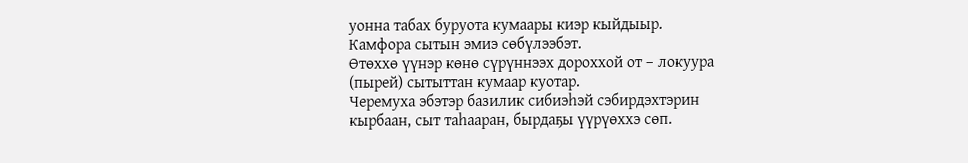уонна табах буруота кумаары киэр кыйдыыр.
Камфора сытын эмиэ сөбүлээбэт.
Өтөххө үүнэр көнө сүрүннээх дороххой от – локуура (пырей) сытыттан кумаар куотар.
Черемуха эбэтэр базилик сибиэһэй сэбирдэхтэрин кырбаан, сыт таһааран, бырдаҕы үүрүөххэ сөп.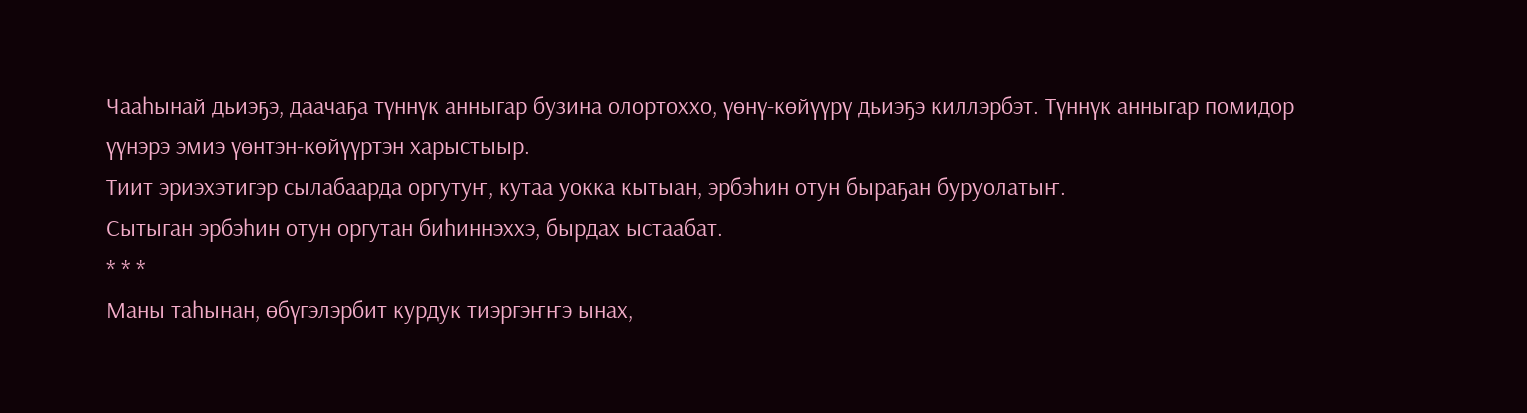Чааһынай дьиэҕэ, даачаҕа түннүк анныгар бузина олортоххо, үөнү-көйүүрү дьиэҕэ киллэрбэт. Түннүк анныгар помидор үүнэрэ эмиэ үөнтэн-көйүүртэн харыстыыр.
Тиит эриэхэтигэр сылабаарда оргутуҥ, кутаа уокка кытыан, эрбэһин отун быраҕан буруолатыҥ.
Сытыган эрбэһин отун оргутан биһиннэххэ, бырдах ыстаабат.
* * *
Маны таһынан, өбүгэлэрбит курдук тиэргэҥҥэ ынах,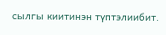сылгы киитинэн түптэлиибит.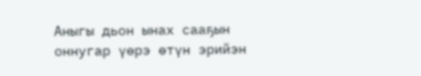Аныгы дьон ынах сааҕын оннугар үөрэ өтүн эрийэн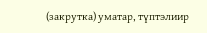(закрутка) уматар, түптэлиир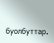буолбуттар.